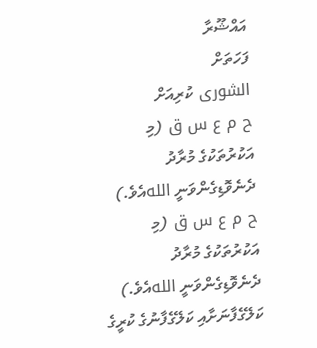އައްޝޫރާ
ފަހަތަށް
الشورى ކުރިއަށް
ح م ع س ق (މި އަކުރުތަކުގެ މުރާދު ދެނެވޮޑިގެންވަނީ اللهއެވެ.)
ح م ع س ق (މި އަކުރުތަކުގެ މުރާދު ދެނެވޮޑިގެންވަނީ اللهއެވެ.)
ކަލޭގެފާނަށާއި ކަލޭގެފާނުގެ ކުރީގެ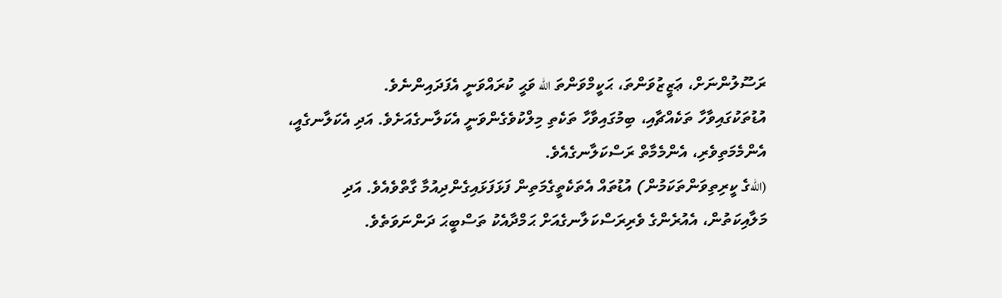ރަސޫލުންނަށް، ޢަޒީޒުވަންތަ، ޙަކީމްވަންތަ الله ވަޙީ ކުރައްވަނީ އެފަދައިންނެވެ.
އުޑުތަކުގައިވާހާ ތަކެއްޗާއި، ބިމުގައިވާހާ ތަކެތި މިލްކުވެގެންވަނީ އެކަލާނގެއަށެވެ. އަދި އެކަލާނގެއީ، އެންމެމަތިވެރި، އެންމެމާތް ރަސްކަލާނގެއެވެ.
(اللهގެ ކީރިތިވަންތަކަމުން) އުޑުތައް އެތަކެތީގެމަތިން ފަޅަފަޅައިގެންދިއުމާ ގާތްވެއެވެ. އަދި މަލާއިކަތުން، އެއުރެންގެ ވެރިރަސްކަލާނގެއަށް ޙަމްދާއެކު ތަސްބީޙަ ދަންނަވަތެވެ.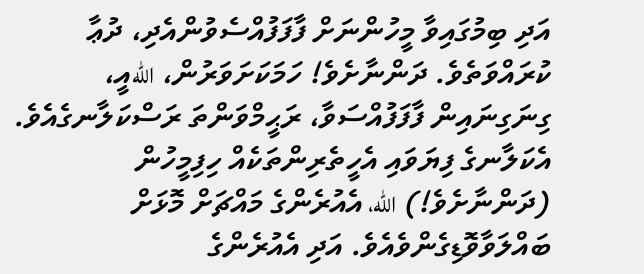އަދި ބިމުގައިވާ މީހުންނަށް ފާފަފުއްސެވުންއެދި، ދުޢާ ކުރައްވަތެވެ. ދަންނާށެވެ! ހަމަކަށަވަރުން، اللهއީ، ގިނަގިނައިން ފާފަފުއްސަވާ، ރަޙީމްވަންތަ ރަސްކަލާނގެއެވެ.
އެކަލާނގެ ފިޔަވައި އެހީތެރިންތަކެއް ހިފިމީހުން (ދަންނާށެވެ!) الله، އެއުރެންގެ މައްޗަށް މޮޅަށް ބައްލަވާވޮޑިގެންވެއެވެ. އަދި އެއުރެންގެ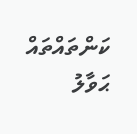ކަންތައްތައް ޙަވާލު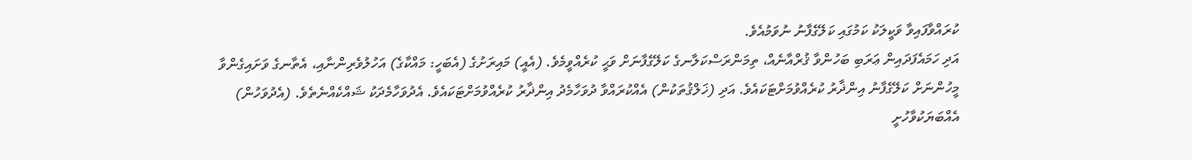ކުރައްވާފައިވާ ވަކީލަކު ކަމުގައި ކަލޭގެފާނު ނުވަމުއެވެ.
އަދި ހަމައެފަދައިން ޢަރަބި ބަހުންވާ ޤުރްއާނެއް، ތިމަންރަސްކަލާނގެ ކަލޭގެފާނަށް ވަޙީ ކުރެއްވީމެވެ. (އެއީ) މައިރަށުގެ (އެބަހީ: މައްކާގެ) އަހުލުވެރިންނާއި، އެތާނގެ ވަށައިގެންވާ މީހުންނަށް ކަލޭގެފާނު އިންޛާރު ކުރެއްވުމަށްޓަކައެވެ. އަދި (ޚަލްޤުތަކުން) އެއްކުރައްވާ ދުވަހާމެދު އިންޛާރު ކުރެއްވުމަށްޓަކައެވެ. އެދުވަހާމެދަކު ޝައްކެއްނެތެވެ. (އެދުވަހުން) އެއްބަޔަކުވާހުށީ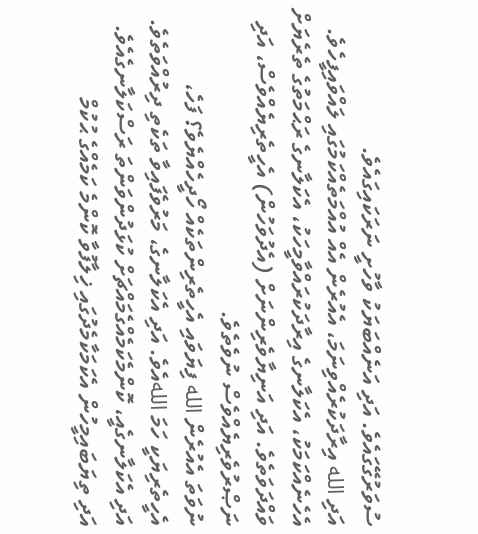ސުވަރުގޭގައެވެ. އަދި އަނެއްބަޔަކު ވާހުށީ ނަރަކައިގައެވެ.
އަދި الله އިރާދަކުރެއްވިނަމަ، އެއުރެން އެއް އުއްމަތެއްކަމުގައި ލައްވައިފީހެވެ. އެހެނެއްކަމަކު، އެކަލާނގެ އިރާދަކުރައްވާމީހަކު، އެކަލާނގެ ރަޙްމަތުގެ ތެރެޔަށް ވައްދަވަތެވެ. އަދި އަނިޔާވެރިންނަށް (އެދުވަހުން) އެހީތެރިޔެއްވެސް، އަދި ނަޞްރުވެރިޔެއްވެސް ނުވެތެވެ.
ނުވަތަ އެއުރެން الله ފިޔަވައި އެހީތެރިންތަކެއް ހޯދީހެއްޔެވެ؟ ފަހެ، އެހީތެރިޔަކީ ހަމަ اللهއެވެ. އަދި އެކަލާނގެ، މަރުވެފައިވާ ތަކެތި ދިރުއްވަތެވެ. އަދި އެކަލާނގެއީ، ކޮންމެކަމެއްގެމައްޗަށް ކުޅަދުންވަންތަ ރަސްކަލާނގެއެވެ.
އަދި ތިޔަބައިމީހުން އެކަމަކާމެދުގައި ޚިލާފުވާ ކޮންމެ ކަމެއްގެ ޙުކުމް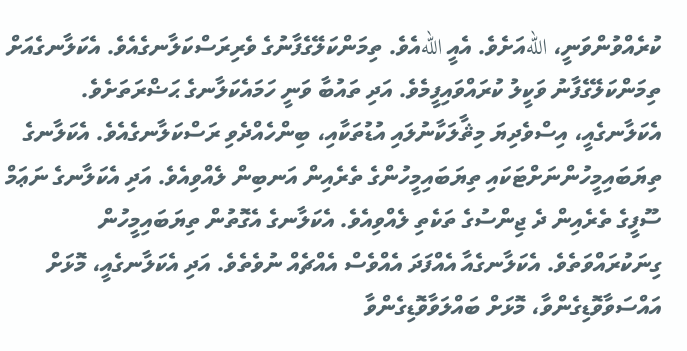ކުރެއްވުންވަނީ، اللهއަށެވެ. އެއީ اللهއެވެ. ތިމަންކަލޭގެފާނުގެ ވެރިރަސްކަލާނގެއެވެ. އެކަލާނގެއަށް ތިމަންކަލޭގެފާނު ވަކީލު ކުރައްވައިފީމެވެ. އަދި ތައުބާ ވަނީ ހަމައެކަލާނގެ ޙަޟްރަތަށެވެ.
އެކަލާނގެއީ، އިސްވެދިޔަ މިޘާލަކާނުލައި އުޑުތަކާއި، ބިންހެއްދެވި ރަސްކަލާނގެއެވެ. އެކަލާނގެ ތިޔަބައިމީހުންނަށްޓަކައި ތިޔަބައިމީހުންގެ ތެރެއިން އަނބިން ލެއްވިއެވެ. އަދި އެކަލާނގެ ނަޢަމް ސޫފީގެ ތެރެއިން ދެ ޖިންސުގެ ތަކެތި ލެއްވިއެވެ. އެކަލާނގެ އެގޮތުން ތިޔަބައިމީހުން ގިނަކުރައްވަތެވެ. އެކަލާނގެއާ އެއްފަދަ އެއްވެސް އެއްޗެއް ނުވެތެވެ. އަދި އެކަލާނގެއީ، މޮޅަށް އައްސަވާވޮޑިގެންވާ، މޮޅަށް ބައްލަވާވޮޑިގެންވާ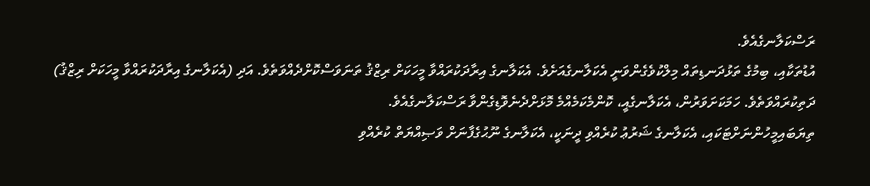ރަސްކަލާނގެއެވެ.
އުޑުތަކާއި، ބިމުގެ ތަޅުދަނޑިތައް މިލްކުވެގެންވަނީ އެކަލާނގެއަށެވެ. އެކަލާނގެ އިރާދަކުރައްވާ މީހަކަށް ރިޒްޤު ތަނަވަސްކޮށްދެއްވަތެވެ. އަދި (އެކަލާނގެ އިރާދަކުރައްވާ މީހަކަށް ރިޒްޤު) ދަތިކުރައްވަތެވެ. ހަމަކަށަވަރުން، އެކަލާނގެއީ، ކޮންމެކަމެއްމެ މޮޅަށްދެނެވޮޑިގެންވާ ރަސްކަލާނގެއެވެ.
ތިޔަބައިމީހުންނަށްޓަކައި، އެކަލާނގެ ޝަރުޢު ކުރެއްވި ދީނަކީ، އެކަލާނގެ ނޫޙުގެފާނަށް ވަޞިއްޔަތް ކުރެއްވި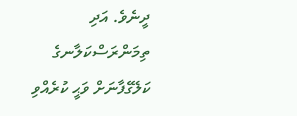ދީނެވެ. އަދި ތިމަންރަސްކަލާނގެ ކަލޭގެފާނަށް ވަޙީ ކުރެއްވި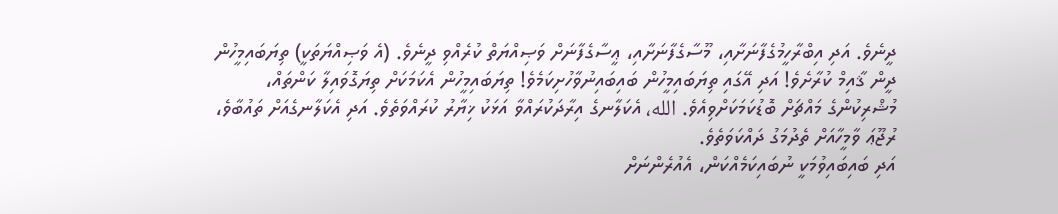ދީނެވެ. އަދި އިބްރާހީމުގެފާނަށާއި، މޫސާގެފާނަށާއި، ޢީސާގެފާނަށް ވަޞިއްޔަތް ކުރެއްވި ދީނެވެ. (އެ ވަޞިއްޔަތަކީ) ތިޔަބައިމީހުން ދީން ޤާއިމް ކުރާށެވެ! އަދި އޭގައި ތިޔަބައިމީހުން ބައިބައިނުވާހުށިކަމެވެ! ތިޔަބައިމީހުން އެކަމަކަށް ތިޔަގޮވައިލާ ކަންތައް، މުޝްރިކުންގެ މައްޗަށް ބޮޑުކަމަކަށްވިއެވެ. الله، އެކަލާނގެ އިރާދަކުރައްވާ އަޅަކު ޚިޔާރު ކުރައްވަތެވެ. އަދި އެކަލާނގެއަށް ތައުބާވެ، ރުޖޫޢަ ވާމީހާއަށް ތެދުމަގު ދައްކަވަތެވެ.
އަދި ބައިބައިވުމަކީ ނުބައިކަމެއްކަން، އެއުރެންނަށް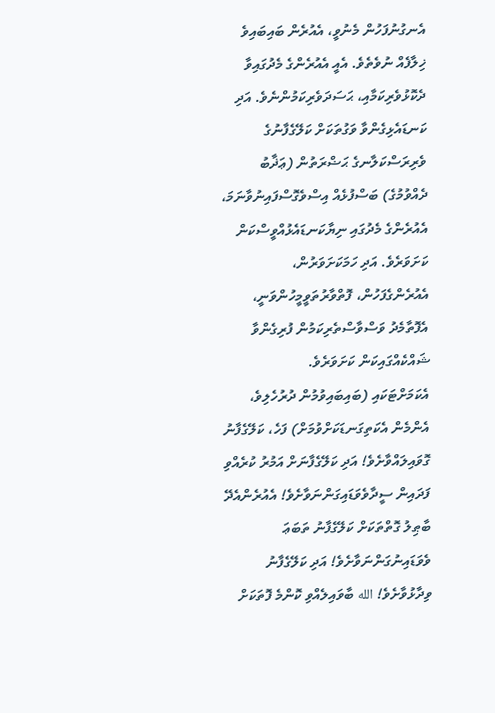އެނގުނުފަހުން މެނުވީ، އެއުރެން ބައިބައިވެ ޚިލާފެއް ނުވެތެވެ. އެއީ އެއުރެންގެ މެދުގައިވާ ދެކޮޅުވެރިކަމާއި، ޙަސަދަވެރިކަމުންނެވެ. އަދި ކަނޑައެޅިގެންވާ ވަގުތަކަށް ކަލޭގެފާނުގެ ވެރިރަސްކަލާނގެ ޙަޟްރަތުން (ޢަޛާބު ދެއްވުމުގެ) ބަސްފުޅެއް އިސްވެގޮސްފައިނުވާނަމަ، އެއުރެންގެ މެދުގައި ނިޔާކަނޑައެޅުއްވީސްކަން ކަށަވަރެވެ. އަދި ހަމަކަށަވަރުން، އެއުރެންގެފަހުން، ފޮތްވާރުތަވީމީހުންވަނީ، އެފޮތާމެދު ވަސްވާސްތެރިކަމުން ފުރިގެންވާ ޝައްކެއްގައިކަން ކަށަވަރެވެ.
އެކަމަށްޓަކައި (ބައިބައިވުމުން ދުރުހެލިވެ، އެންމެން އެކަތިގަނޑަކަށްވުމަށް) ފަހެ، ކަލޭގެފާނު ގޮވައިލައްވާށެވެ! އަދި ކަލޭގެފާނަށް އަމުރު ކުރެއްވި ފަދައިން ސީދާވެވަޑައިގަންނަވާށެވެ! އެއުރެންއެދޭ ބާޠިލު ގޮތްތަކަށް ކަލޭގެފާނު ތަބަޢަ ވެވަޑައިނުގަންނަވާށެވެ! އަދި ކަލޭގެފާނު ވިދާޅުވާށެވެ! الله ބާވައިލެއްވި ކޮންމެ ފޮތަކަށް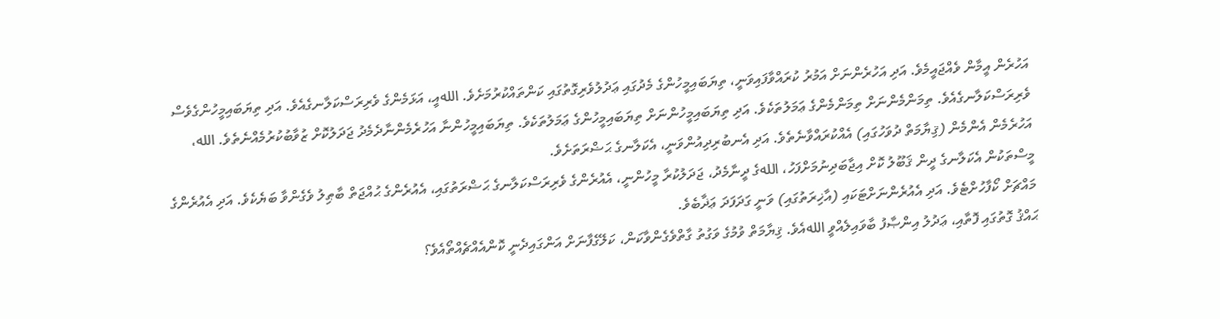އަހުރެން އީމާން ވެއްޖައީމެވެ. އަދި އަހުރެންނަށް އަމުރު ކުރައްވާފައިވަނީ، ތިޔަބައިމީހުންގެ މެދުގައި ޢަދުލުވެރިގޮތުގައި ކަންތައްކުރުމަށެވެ. اللهއީ، އަޅަމެންގެ ވެރިރަސްކަލާނގެއެވެ. އަދި ތިޔަބައިމީހުންގެވެސް ވެރިރަސްކަލާނގެއެވެ. ތިމަންމެންނަށް ތިމަންމެންގެ ޢަމަލުތަކެވެ. އަދި ތިޔަބައިމީހުންނަށް ތިޔަބައިމީހުންގެ ޢަމަލުތަކެވެ. ތިޔަބައިމީހުންނާ އަހުރެމެންނާދެމެދު ޖަދަލުކޮށް ޒުވާބުކުރުމެއްނެތެވެ. الله، އަހުރެމެން އެންމެން (ޤިޔާމަތް ދުވަހުގައި) އެއްކުރައްވާނެތެވެ. އަދި އެނބުރިދިއުންވަނީ، އެކަލާނގެ ޙަޟްރަތަށެވެ.
މީސްތަކުން އެކަލާނގެ ދީން ޤަބޫލު ކޮށް އިޖާބަދިނުމަށްފަހު، اللهގެ ދީނާމެދު، ޖަދަލުކުރާ މީހުންނީ، އެއުރެންގެ ވެރިރަސްކަލާނގެ ޙަޟްރަތުގައި، އެއުރެންގެ ޙުއްޖަތް ބާޠިލު ވެގެންވާ ބަޔެކެވެ. އަދި އެއުރެންގެ މައްޗަށް ކޯފާހުށްޓެވެ. އަދި އެއުރެންނަށްޓަކައި (އާޚިރަތުގައި) ވަނީ ގަދަފަދަ ޢަޛާބެވެ.
ޙައްޤު ގޮތުގައި ފޮތާއި، ޢަދުލު އިންޞާފު ބާވައިލެއްވީ اللهއެވެ. ޤިޔާމަތް ވުމުގެ ވަގުތު ގާތްވެގެންވާކަން، ކަލޭގެފާނަށް އަންގައިދެނީ ކޮންއެއްޗެއްތޯއެވެ؟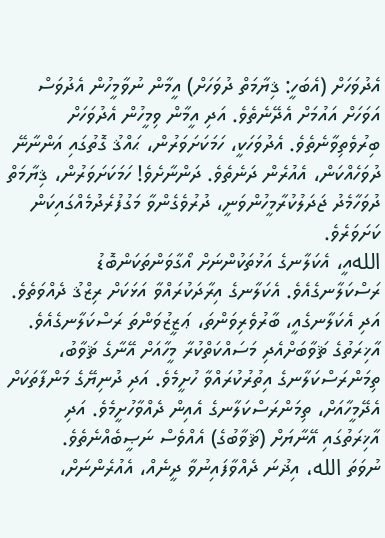އެދުވަހަށް (އެބަހީ: ޤިޔާމަތް ދުވަހަށް) އީމާން ނުވާމީހުން އެދުވަސް އަވަހަށް އައުމަށް އެދޭނެތެވެ. އަދި އީމާން ވިމީހުން އެދުވަހަށް ބިރުވެތިވާނެތެވެ. އެދުވަހަކީ، ހަމަކަށަވަރުން، ޙައްޤު ގޮތުގައި އަންނާނޭ ދުވަހެއްކަން، އެއުރެން ދަނެތެވެ. ދަންނާށެވެ! ހަމަކަށަވަރުން، ޤިޔާމަތް ދުވަހާމެދު ޖަދަލުކުރާމީހުންވަނީ، ދުރުވެގެންވާ މަގުފުރެދުމެއްގައިކަން ކަށަވަރެވެ.
اللهއީ، އެކަލާނގެ އަޅުތަކުންނަށް އޯގާވަންތަކަންބޮޑު ރަސްކަލާނގެއެވެ. އެކަލާނގެ އިރާދަކުރައްވާ އަޅަކަށް ރިޒްޤު ދެއްވަތެވެ. އަދި އެކަލާނގެއީ، ބާރުވެރިވަންތަ، ޢަޒީޒުވަންތަ ރަސްކަލާނގެއެވެ.
އާޚިރަތުގެ ޘަވާބަށްއެދި މަސައްކަތްކުރާ މީހާއަށް އޭނާގެ ޘަވާބު، ތިމަންރަސްކަލާނގެ އިތުރުކުރައްވާ ހުށީމެވެ. އަދި ދުނިޔޭގެ މަންފާތަކަށް އެދޭމީހާއަށް، ތިމަންރަސްކަލާނގެ އެއިން ދެއްވާހުށީމެވެ. އަދި އާޚިރަތުގައި އޭނާޔަށް (ޘަވާބުގެ) އެއްވެސް ނަޞީބެއްނެތެވެ.
ނުވަތަ الله، އިޛުނަ ދެއްވާފައިނުވާ ދީނެއް، އެއުރެންނަށް،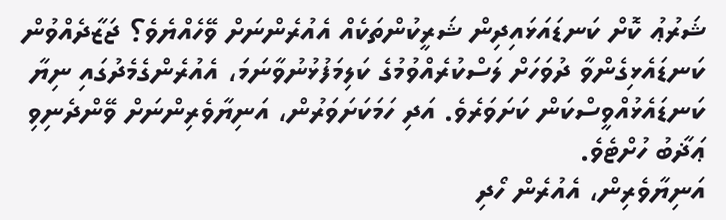ޝަރުޢު ކޮށް ކަނޑައަޅައިދިން ޝަރީކުންތަކެއް އެއުރެންނަށް ވޭހެއްޔެވެ؟ ޖަޒާދެއްވުން ކަނޑައެޅިގެންވާ ދުވަހަށް ލަސްކުރެއްވުމުގެ ކަލިމަފުޅުނުވާނަމަ، އެއުރެންގެމެދުގައި ނިޔާ ކަނޑައެޅުއްވީސްކަން ކަށަވަރެވެ. އަދި ހަމަކަށަވަރުން، އަނިޔާވެރިންނަށް ވޭންދެނިވި ޢަޛާބު ހުށްޓެވެ.
އަނިޔާވެރިން، އެއުރެން ހޯދި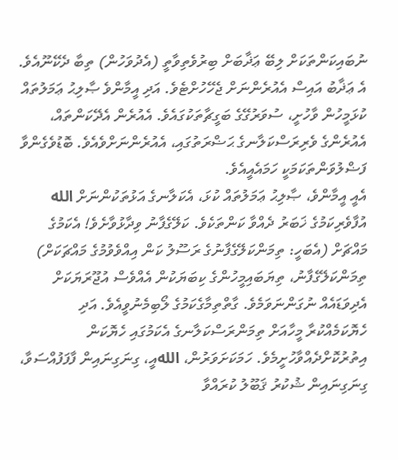ނުބައިކަންތަކަށް ލިބޭ ޢަޛާބަށް ބިރުވެތިވާތީ (އެދުވަހުން) ތިބާ ދެކޭނޫއެވެ. އެ ޢަޛާބު އައިސް އެއުރެންނަށް ޖެހޭހުށްޓެވެ. އަދި އީމާންވެ ޞާލިޙު ޢަމަލުތައް ކުޅަމީހުން ވާހުށީ، ސުވަރުގޭގެ ބަގީޗާތަކުގައެވެ. އެއުރެން އެދޭކަންތައް، އެއުރެންގެ ވެރިރަސްކަލާނގެ ޙަޟްރަތުގައި، އެއުރެންނަށްވެއެވެ. ބޮޑުވެގެންވާ ފަޟްލުވަންތަކަމަކީ ހަމައެއީއެވެ.
އެއީ އީމާންވެ، ޞާލިޙު ޢަމަލުތައް ކުޅަ، އެކަލާނގެ އަޅުތަކުންނަށް الله އުފާވެރިކަމުގެ ޚަބަރު ދެއްވާ ކަންތަކެވެ. ކަލޭގެފާނު ވިދާޅުވާށެވެ! އެކަމުގެ މައްޗަށް (އެބަހީ: ތިމަންކަލޭގެފާނުގެ ރަސޫލު ކަން އިއްވެވުމުގެ މައްޗަކަށް) ތިމަންކަލޭގެފާނު، ތިޔަބައިމީހުންގެ ކިބަޔަކުން އެއްވެސް އުޖޫރަޔަކަށް އެދިވަޑައެއް ނުގަންނަވަމެވެ. ގާތްތިމާގެކަމުގެ ލޯބިމެނުވީއެވެ. އަދި ހެޔޮކަމެއްކުރާ މީހާއަށް ތިމަންރަސްކަލާނގެ އެކަމުގައި ހެޔޮކަން އިތުރުކޮށްދެއްވާހުށީމެވެ. ހަމަކަށަވަރުން، اللهއީ، ގިނަގިނައިން ފާފަފުއްސަވާ، ގިނަގިނައިން ޝުކުރު ޤަބޫލު ކުރައްވާ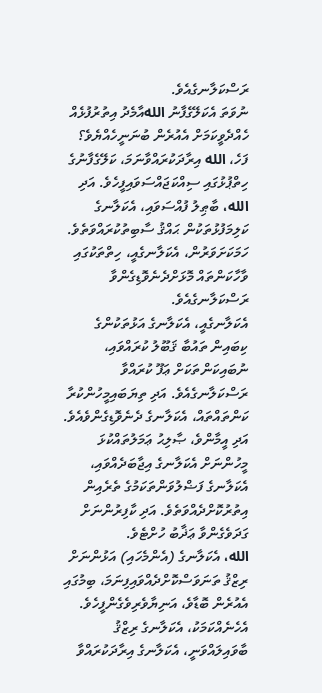ރަސްކަލާނގެއެވެ.
ނުވަތަ އެކަލޭގެފާނު اللهއާމެދު އިތުރުފުޅެއް ހެއްދެވީކަމަށް އެއުރެން ބުނަނީހެއްޔެވެ؟ ފަހެ، الله އިރާދަކުރައްވާނަމަ، ކަލޭގެފާނުގެ ހިތްޕުޅުގައި ސިއްކަޖައްސަވައިފީހެވެ. އަދި الله، ބާޠިލު ފުއްސަވައި، އެކަލާނގެ ކަލިމަފުޅުތަކުން ޙައްޤު ސާބިތުކުރައްވަތެވެ. ހަމަކަށަވަރުން، އެކަލާނގެއީ، ހިތްތަކުގައި ވާހާކަންތައް މޮޅަށްދެނެވޮޑިގެންވާ ރަސްކަލާނގެއެވެ.
އެކަލާނގެއީ، އެކަލާނގެ އަޅުތަކުންގެ ކިބައިން ތައުބާ ޤަބޫލު ކުރައްވައި، ނުބައިކަންތަކަށް ޢަފޫ ކުރައްވާ ރަސްކަލާނގެއެވެ. އަދި ތިޔަބައިމީހުންކުރާ ކަންތައްތައް، އެކަލާނގެ ދެނެވޮޑިގެންވެއެވެ.
އަދި އީމާންވެ، ޞާލިޙު ޢަމަލުތައްކުޅަ މީހުންނަށް އެކަލާނގެ އިޖާބަދެއްވައި، އެކަލާނގެ ފަޟްލުވަންތަކަމުގެ ތެރެއިން އިތުރުކޮށްދެއްވަތެވެ. އަދި ކާފިރުންނަށް ގަދަވެގެންވާ ޢަޛާބު ހުށްޓެވެ.
الله، އެކަލާނގެ (އެންމެހައި) އަޅުންނަށް ރިޒްޤު ތަނަވަސްކޮށްދެއްވައިފިނަމަ، ބިމުގައި އެއުރެން ބޮޑާވެ، އަނިޔާވެރިވެގެންފީހެވެ. އެހެނެއްކަމަކު، އެކަލާނގެ ރިޒްޤު ބާވައިލައްވަނީ، އެކަލާނގެ އިރާދަކުރައްވާ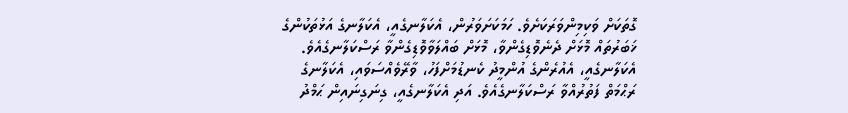ގޮތަކަށް ވަކިމިންވަރަކަށެވެ. ހަމަކަށަވަރުން، އެކަލާނގެއީ، އެކަލާނގެ އަޅުތަކުންގެ ޚަބަރުތައް މޮޅަށް ދެނެވޮޑިގެންވާ، މޮޅަށް ބައްލަވާވޮޑިގެންވާ ރަސްކަލާނގެއެވެ.
އެކަލާނގެއީ، އެއުރެންގެ އުންމީދު ކެނޑުމަށްފަހު، ވާރޭވެއްސަވައި، އެކަލާނގެ ރަޙްމަތް ފަތުރުއްވާ ރަސްކަލާނގެއެވެ. އަދި އެކަލާނގެއީ، ގިނަގިނައިން ޙަމްދު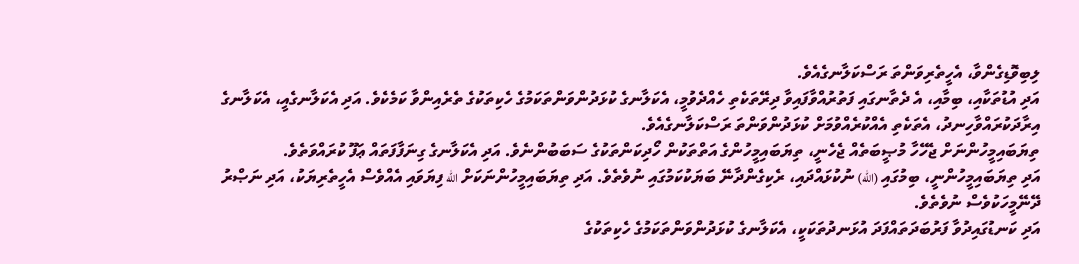ލިބިވޮޑިގެންވާ، އެހީތެރިވަންތަ ރަސްކަލާނގެއެވެ.
އަދި އުޑުތަކާއި، ބިމާއި، އެ ދެތާނގައި ފަތުރުއްވާފައިވާ ދިރޭތަކެތި ހެއްދެވުމީ، އެކަލާނގެ ކުޅަދުންވަންތަކަމުގެ ހެކިތަކުގެ ތެރެއިންވާ ކަމެކެވެ. އަދި އެކަލާނގެއީ، އެކަލާނގެ އިރާދަކުރައްވާހިނދު، އެތަކެތި އެއްކުރެއްވުމަށް ކުޅަދުންވަންތަ ރަސްކަލާނގެއެވެ.
ތިޔަބައިމީހުންނަށް ޖެހޭހާ މުޞީބަތެއް ޖެހެނީ، ތިޔަބައިމީހުންގެ އަތްތަކުން ހޯދިކަންތަކުގެ ސަބަބުންނެވެ. އަދި އެކަލާނގެ ގިނަފާފަތައް ޢަފޫ ކުރައްވަތެވެ.
އަދި ތިޔަބައިމީހުންނީ، ބިމުގައި (الله) ނުކުޅައްދައި، ރެކިގެންދާނޭ ބަޔަކުކަމުގައި ނުވެތެވެ. އަދި ތިޔަބައިމީހުންނަކަށް الله ފިޔަވައި އެއްވެސް އެހީތެރިޔަކު، އަދި ނަޞްރު ދޭނޭމީހަކުވެސް ނުވެތެވެ.
އަދި ކަނޑުގައިދުވާ ފަރުބަދަތައްފަދަ އުޅަނދުތަކަކީ، އެކަލާނގެ ކުޅަދުންވަންތަކަމުގެ ހެކިތަކުގެ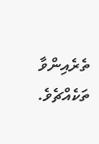ތެރެއިންވާ ތަކެއްޗެވެ.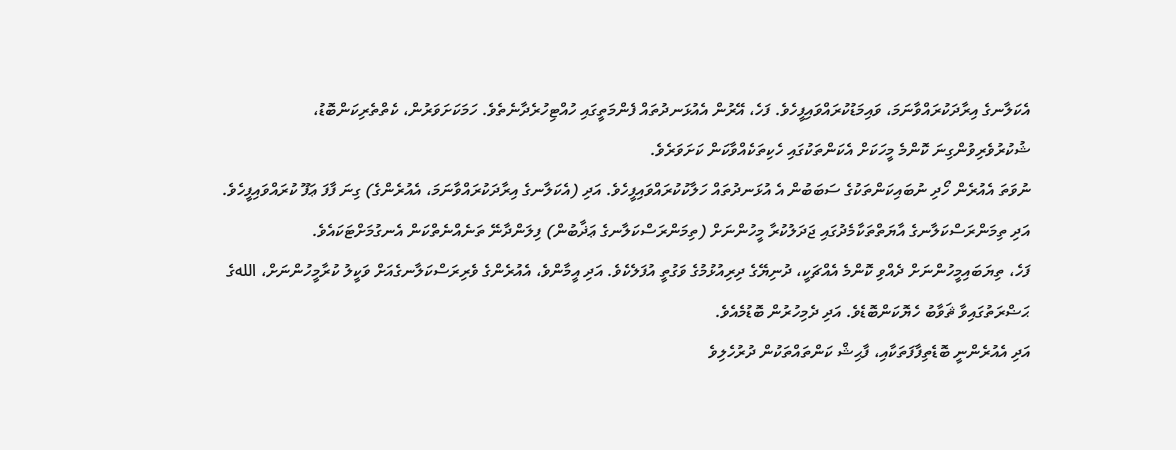އެކަލާނގެ އިރާދަކުރައްވާނަމަ، ވައިމަޑުކުރައްވައިފީހެވެ. ފަހެ، އޭރުން އެއުޅަނދުތައް ފެންމަތީގައި ހުއްޓިހުރެދާނެތެވެ. ހަމަކަށަވަރުން، ކެތްތެރިކަންބޮޑު، ޝުކުރުވެރިވުންގިނަ ކޮންމެ މީހަކަށް އެކަންތަކުގައި ހެކިތަކެއްވާކަން ކަށަވަރެވެ.
ނުވަތަ އެއުރެން ހޯދި ނުބައިކަންތަކުގެ ސަބަބުން އެ އުޅަނދުތައް ހަލާކުކުރައްވައިފީހެވެ. އަދި (އެކަލާނގެ އިރާދަކުރައްވާނަމަ، އެއުރެންގެ) ގިނަ ފާފަ ޢަފޫ ކުރައްވައިފީހެވެ.
އަދި ތިމަންރަސްކަލާނގެ އާޔަތްތަކާމެދުގައި ޖަދަލުކުރާ މީހުންނަށް (ތިމަންރަސްކަލާނގެ ޢަޛާބުން) ފިލަންދާނޭ ތަނެއްނެތްކަން އެނގުމަށްޓަކައެވެ.
ފަހެ، ތިޔަބައިމީހުންނަށް ދެއްވި ކޮންމެ އެއްޗަކީ، ދުނިޔޭގެ ދިރިއުޅުމުގެ ވަގުތީ އުފަލެކެވެ. އަދި އީމާންވެ، އެއުރެންގެ ވެރިރަސްކަލާނގެއަށް ވަކީލު ކުރާމީހުންނަށް، اللهގެ ޙަޟްރަތުގައިވާ ޘަވާބު ހެޔޮކަންބޮޑެވެ. އަދި ދެމިހުރުން ބޮޑުމެއެވެ.
އަދި އެއުރެންނީ ބޮޑެތިފާފަތަކާއި، ފާޙިޝް ކަންތައްތަކުން ދުރުހެލިވެ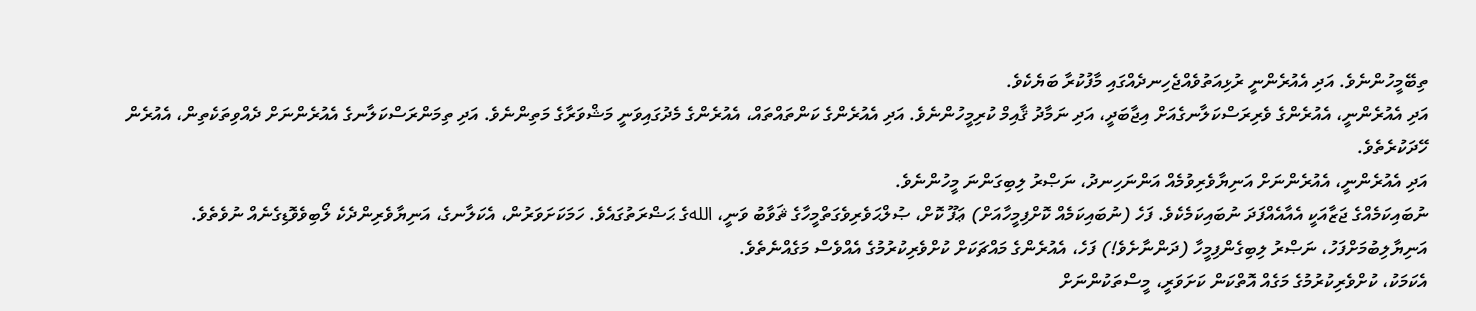ތިބޭމީހުންނެވެ. އަދި އެއުރެންނީ ރުޅިއަތުވެއްޖެހިނދެއްގައި މާފުކުރާ ބަޔެކެވެ.
އަދި އެއުރެންނީ، އެއުރެންގެ ވެރިރަސްކަލާނގެއަށް އިޖާބަދީ، އަދި ނަމާދު ޤާއިމް ކުރިމީހުންނެވެ. އަދި އެއުރެންގެ ކަންތައްތައް، އެއުރެންގެ މެދުގައިވަނީ މަޝްވަރާގެ މަތިންނެވެ. އަދި ތިމަންރަސްކަލާނގެ އެއުރެންނަށް ދެއްވިތަކެތިން، އެއުރެން ހޭދަކުރެތެވެ.
އަދި އެއުރެންނީ، އެއުރެންނަށް އަނިޔާވެރިވުމެއް އަންނަހިނދު، ނަޞްރު ލިބިގަންނަ މީހުންނެވެ.
ނުބައިކަމެއްގެ ޖަޒާއަކީ އެއާއެއްފަދަ ނުބައިކަމެކެވެ. ފަހެ (ނުބައިކަމެއް ކޮށްފިމީހާއަށް) ޢަފޫ ކޮށް، ޞުލްޙަވެރިވެގަތްމީހާގެ ޘަވާބު ވަނީ، اللهގެ ޙަޟްރަތުގައެވެ. ހަމަކަށަވަރުން، އެކަލާނގެ، އަނިޔާވެރިންދެކެ ލޯބިވެވޮޑިގެނެއް ނުވެތެވެ.
އަނިޔާލިބުމަށްފަހު، ނަޞްރު ލިބިގެންފިމީހާ (ދަންނާށެވެ!) ފަހެ، އެއުރެންގެ މައްޗަކަށް ކުށްވެރިކުރުމުގެ އެއްވެސް މަގެއްނެތެވެ.
އެކަމަކު، ކުށްވެރިކުރުމުގެ މަގެއް އޮތްކަން ކަށަވަރީ، މީސްތަކުންނަށް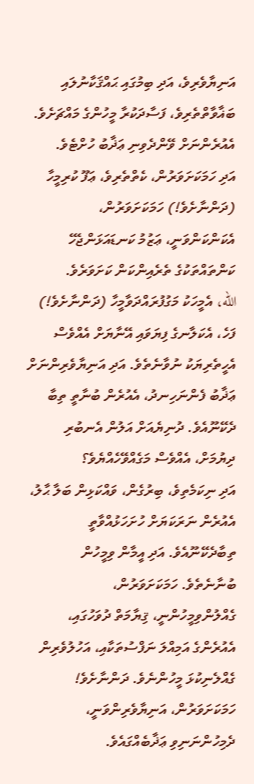އަނިޔާވެރިވެ، އަދި ބިމުގައި ޙައްޤަކާނުލައި ބަޣާވާތްތެރިވެ، ފަސާދަކުރާ މީހުންގެ މައްޗަށެވެ. އެއުރެންނަށް ވޭންދެވިނި ޢަޛާބު ހުށްޓެވެ.
އަދި ހަމަކަށަވަރުން، ކެތްތެރިވެ، ޢަފޫ ކުރިމީހާ (ދަންނާށެވެ!) ހަމަކަށަވަރުން، އެކަންކަންވަނީ، ޢަޒުމު ކަނޑައަޅަންޖެހޭ ކަންތައްތަކުގެ ތެރެއިންކަން ކަށަވަރެވެ.
الله، އެމީހަކު މަގުފުރައްދަވާމީހާ (ދަންނާށެވެ!) ފަހެ، އެކަލާނގެ ފިޔަވައި އޭނާޔަށް އެއްވެސް އެހީތެރިޔަކު ނުވާނެތެވެ. އަދި އަނިޔާވެރިންނަށް ޢަޛާބު ފެންނަހިނދު، އެއުރެން ބުނާތީ ތިބާ ދެކޭނޫއެވެ. ދުނިޔެއަށް އަލުން އެނބުރި ދިޔުމަށް، އެއްވެސް މަގެއްވޭހެއްޔެވެ؟
އަދި ނިކަމެތިވެ، ބިރުގެން، ވައްކަޅިން ބަލާ ޙާލު، އެއުރެން ނަރަކަޔަށް ހުށަހަޅުއްވާތީ ތިބާދެކޭނޫއެވެ. އަދި އީމާން ވިމީހުން ބުނާނެތެވެ. ހަމަކަށަވަރުން، ގެއްލުންވިމީހުންނީ، ޤިޔާމަތް ދުވަހުގައި، އެއުރެންގެ އަމިއްލަ ނަފްސުތަކާއި، އަހުލުވެރިން ގެއްލެނިކުޅަ މީހުންނެވެ. ދަންނާށެވެ! ހަމަކަށަވަރުން، އަނިޔާވެރިންވަނީ، ދެމިހުންނަނިވި ޢަޛާބެއްގައެވެ.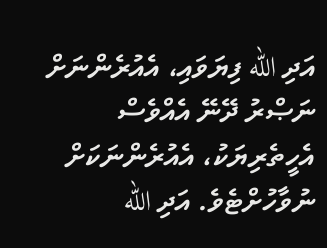އަދި الله ފިޔަވައި، އެއުރެންނަށް ނަޞްރު ދޭނޭ އެއްވެސް އެހީތެރިޔަކު، އެއުރެންނަކަށް ނުވާހުށްޓެވެ. އަދި الله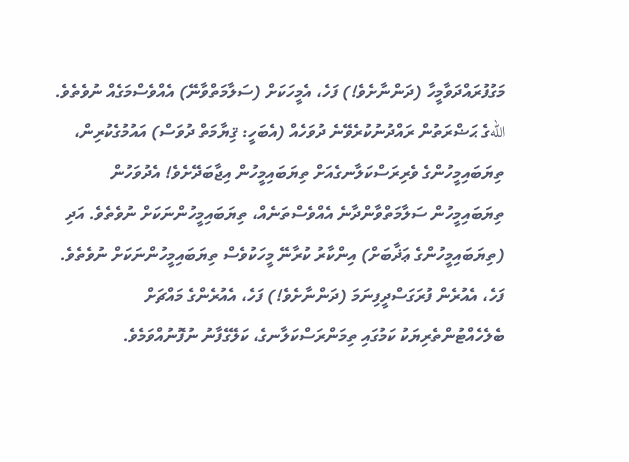މަގުފުރައްދަވާމީހާ (ދަންނާށެވެ!) ފަހެ، އެމީހަކަށް (ސަލާމަތްވާނޭ) އެއްވެސްމަގެއް ނުވެތެވެ.
اللهގެ ޙަޟްރަތުން ރައްދުނުކުރެވޭނެ ދުވަހެއް (އެބަހީ: ޤިޔާމަތް ދުވަސް) އައުމުގެކުރިން، ތިޔަބައިމީހުންގެ ވެރިރަސްކަލާނގެއަށް ތިޔަބައިމީހުން އިޖާބަދޭށެވެ! އެދުވަހުން ތިޔަބައިމީހުން ސަލާމަތްވާންދާނެ އެއްވެސްތަނެއް، ތިޔަބައިމީހުންނަކަށް ނުވެތެވެ. އަދި (ތިޔަބައިމީހުންގެ ޢަޛާބަށް) އިންކާރު ކުރާނޭ މީހަކުވެސް ތިޔަބައިމީހުންނަކަށް ނުވެތެވެ.
ފަހެ، އެއުރެން ފުރަގަސްދީފިނަމަ (ދަންނާށެވެ!) ފަހެ، އެއުރެންގެ މައްޗަށް ބެލެހެއްޓުންތެރިޔަކު ކަމުގައި ތިމަންރަސްކަލާނގެ، ކަލޭގެފާނު ނުފޮނުއްވަމެވެ.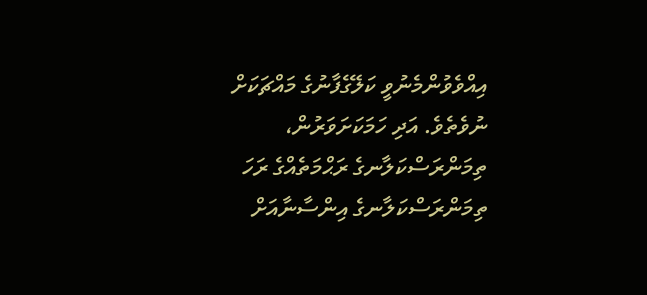އިއްވެވުންމެނުވީ ކަލޭގެފާނުގެ މައްޗަކަށް ނުވެތެވެ. އަދި ހަމަކަށަވަރުން، ތިމަންރަސްކަލާނގެ ރަޙްމަތެއްގެ ރަހަ ތިމަންރަސްކަލާނގެ އިންސާނާއަށް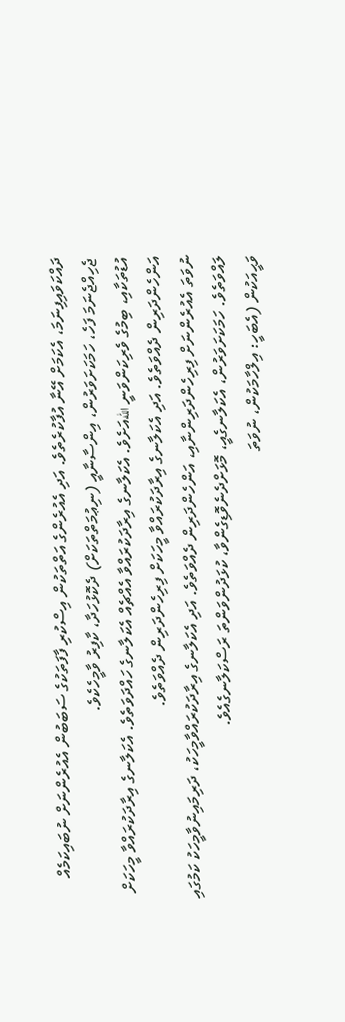ދައްކަވައިފިނަމަ، އެކަމަށް އޭނާ އުފާކުރެތެވެ. އަދި އެއުރެންގެ އަތްތަކުން އިސްކުރި ފާފަތަކުގެ ސަބަބުން އެއުރެންނަށް ނުބައިކަމެއް ޖެހިއްޖެނަމަ ފަހެ، ހަމަކަށަވަރުން، އިންސާނާއީ (ނިޢުމަތްތަކަށް) ދެކޮޅުހަދާ، ކާފިރު ވާމީހެކެވެ.
އުޑުތަކާއި، ބިމުގެ ވެރިކަންވަނީ اللهއަށެވެ. އެކަލާނގެ އިރާދަކުރައްވާ އެއްޗެއް އެކަލާނގެ ހައްދަވަތެވެ. އެކަލާނގެ އިރާދަކުރައްވާ މީހަކަށް އަންހެންދަރިން ދެއްވަތެވެ. އަދި އެކަލާނގެ އިރާދަކުރައްވާ މީހަކަށް ފިރިހެންދަރިން ދެއްވަތެވެ.
ނުވަތަ އެއުރެންނަށް ފިރިހެންދަރިންނާއި، އަންހެންދަރިން ދެއްވަތެވެ. އަދި އެކަލާނގެ އިރާދަކުރައްވާމީހަކު، ދަރިމައިނުވާމީހަކު ކަމުގައި ލައްވަތެވެ. ހަމަކަށަވަރުން، އެކަލާނގެއީ، މޮޅަށްދެނެވޮޑިގެންވާ، ކުޅަދުންވަންތަ ރަސްކަލާނގެއެވެ.
ވަޙީއަކުން (އެބަހީ: އިލްހާމަކުން، ނުވަތަ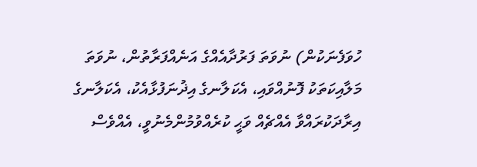ހުވަފެނަކުން) ނުވަތަ ފަރުދާއެއްގެ އަނެއްފަރާތުން، ނުވަތަ މަލާއިކަތަކު ފޮނުއްވައި، އެކަލާނގެ އިޛުނަފުޅާއެކު، އެކަލާނގެ އިރާދަކުރައްވާ އެއްޗެއް ވަޙީ ކުރެއްވުމުންމެނުވީ، އެއްވެސް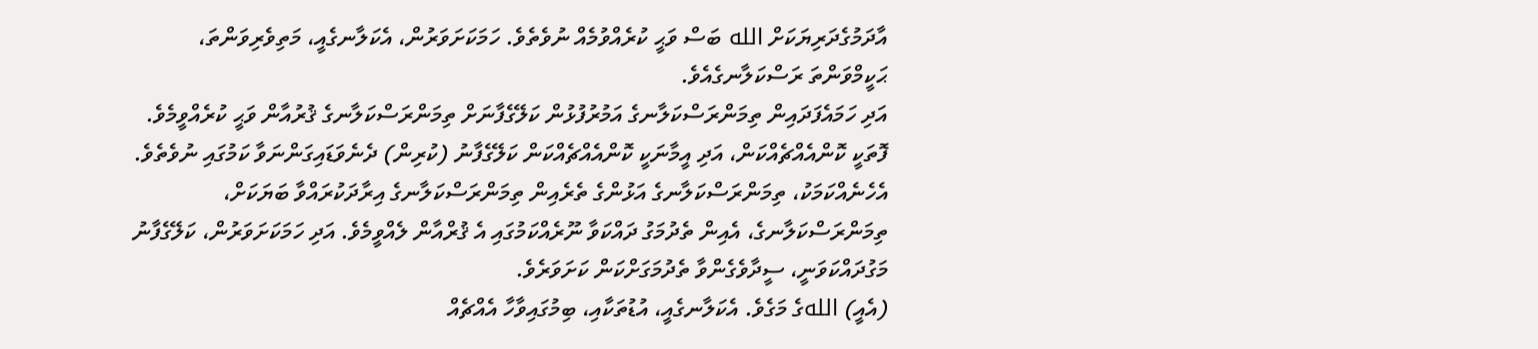އާދަމުގެދަރިޔަކަށް الله ބަސް ވަޙީ ކުރެއްވުމެއް ނުވެތެވެ. ހަމަކަށަވަރުން، އެކަލާނގެއީ، މަތިވެރިވަންތަ، ޙަކީމްވަންތަ ރަސްކަލާނގެއެވެ.
އަދި ހަމައެފަދައިން ތިމަންރަސްކަލާނގެ އަމުރުފުޅުން ކަލޭގެފާނަށް ތިމަންރަސްކަލާނގެ ޤުރުއާން ވަޙީ ކުރެއްވީމެވެ. ފޮތަކީ ކޮންއެއްޗެއްކަން، އަދި އީމާނަކީ ކޮންއެއްޗެއްކަން ކަލޭގެފާނު (ކުރިން) ދެނެވަޑައިގަންނަވާ ކަމުގައި ނުވެތެވެ. އެހެނެއްކަމަކު، ތިމަންރަސްކަލާނގެ އަޅުންގެ ތެރެއިން ތިމަންރަސްކަލާނގެ އިރާދަކުރައްވާ ބަޔަކަށް، ތިމަންރަސްކަލާނގެ، އެއިން ތެދުމަގު ދައްކަވާ ނޫރެއްކަމުގައި އެ ޤުރްއާން ލެއްވީމެވެ. އަދި ހަމަކަށަވަރުން، ކަލޭގެފާނު މަގުދައްކަވަނީ، ސީދާވެގެންވާ ތެދުމަގަށްކަން ކަށަވަރެވެ.
(އެއީ) اللهގެ މަގެވެ. އެކަލާނގެއީ، އުޑުތަކާއި، ބިމުގައިވާހާ އެއްޗެއް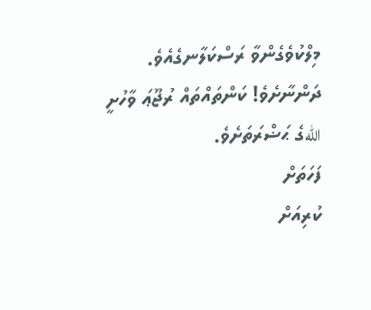މިލްކުވެގެންވާ ރަސްކަލާނގެއެވެ. ދަންނާށެވެ! ކަންތައްތައް ރުޖޫޢަ ވާހުށީ اللهގެ ޙަޟްރަތަށެވެ.
ފަހަތަށް
ކުރިއަށް